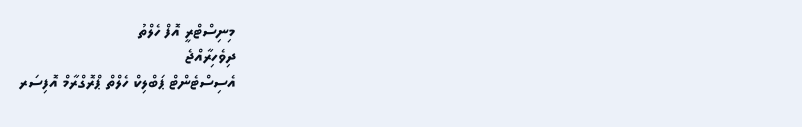މިނިސްޓްރީ އޮފް ހެލްތު
ދިވެހިރާއްޖެ
އެސިސްޓެންޓް ޕަބްލިކް ހެލްތް ޕްރޮގްރާމް އޮފިސަރ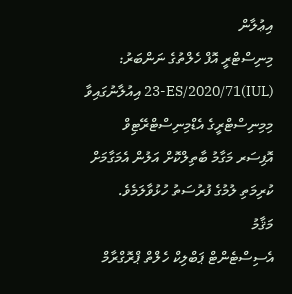އިޢުލާން
މިނިސްޓްރީ އޮފް ހެލްތުގެ ނަންބަރު: (IUL)23-ES/2020/71 އިއުލާނުގައިވާ މިމިނިސްޓްރީގެ އެޑްމިނިސްޓްރޭޓިވް އޮފިސަރ މަގާމު ބާތިލްކޮށް އަލުން އެމަގާމަށް ކުރިމަތި ލުމުގެ ފުރުސަތު ހުޅުވާލަމެވެ.
މަޤާމު
އެސިސްޓެންޓް ޕަބްލިކް ހެލްތް ޕްރޮގްރާމް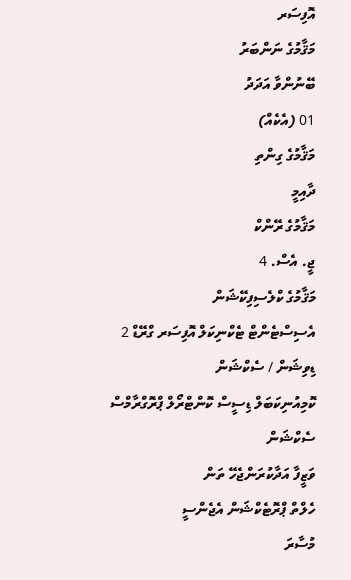އޮފިސަރ
މަޤާމުގެ ނަންބަރު
ބޭނުންވާ އަދަދު
01 (އެކެއް)
މަޤާމުގެ ގިންތި
ދާއިމީ
މަޤާމުގެ ރޭންކް
ޖީ. އެސް. 4
މަޤާމުގެ ކްލެސިފިކޭޝަން
އެސިސްޓެންޓް ޓެކްނިކަލް އޮފިސަރ ގްރޭޑް 2
ޑިވިޝަން / ސެކްޝަން
ކޮމިއުނިކަބަލް ޑިސީސް ކޮންޓްރޯލް ޕްރޮގްރާމްސް ސެކްޝަން
ވަޒީފާ އަދާކުރަންޖެހޭ ތަން
ހެލްތް ޕްރޮޓެކްޝަން އެޖެންސީ
މުސާރަ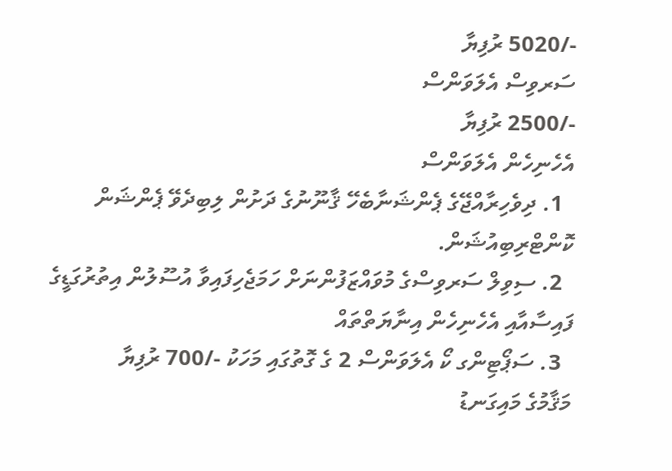-/5020 ރުފިޔާ
ސަރވިސް އެލަވަންސް
-/2500 ރުފިޔާ
އެހެނިހެން އެލަވަންސް
  1. ދިވެހިރާއްޖޭގެ ޕެންޝަނާބެހޭ ޤާނޫނުގެ ދަށުން ލިބިދެވޭ ޕެންޝަން ކޮންޓްރިބިއުޝަން.
  2. ސިވިލް ސަރވިސްގެ މުވައްޒަފުންނަށް ހަމަޖެހިފައިވާ އުސޫލުން އިތުރުގަޑީގެ ފައިސާއާއި އެހެނިހެން އިނާޔަތްތައް
  3. ސަޕޯޓިންގ ކޯ އެލަވަންސް 2 ގެ ގޮތުގައި މަހަކު -/700 ރުފިޔާ
މަޤާމުގެ މައިގަނޑު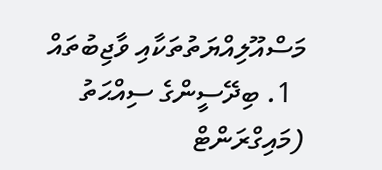މަސްއޫލިއްޔަތުތަކާއި ވާޖިބުތައް
  1. ބިދޭސީންގެ ސިއްޙަތު (މައިގްރަންޓް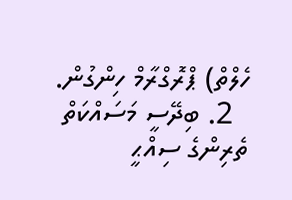ހެލްތް) ޕްރޮގްރާމް ހިންގުން.
  2. ބިދޭސީ މަސައްކަތް ތެރިންގެ ސިއްޙީ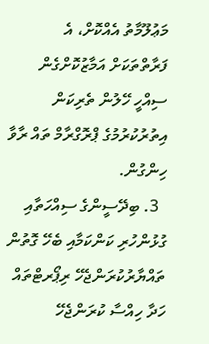މަޢުލޫމާތު އެއްކޮށް، އެ ފަރާތްތަކަށް އަމާޒުކޮށްގެން ސިއްހީ ހޭލުން ތެރިކަން އިތުރުކުރުމުގެ ޕްރޮގްރާމް ތައް ރާވާ ހިންގުން.
  3. ބިދޭސީންގެ ސިއްހަތާއި ގުޅުންހުރި ކަންކަމާއި ބެހޭ ގޮތުން ތައްޔާރުކުރަންޖެހޭ ރިޕޯރޓްތައް ހަދާ ހިއްސާ ކުރަންޖެހޭ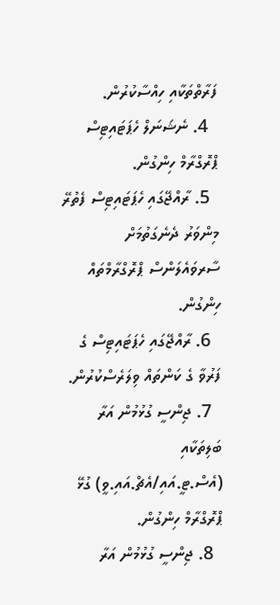ފަރާތްތަކާއި ހިއްސާކުރުން.
  4. ނެޝަނަލް ހެޕަޓައިޓިސް ޕްރޮގްރާމް ހިންގުން.
  5. ރާއްޖޭގައި ހެޕަޓައިޓިސް ފެތުރޭ މިންވަރު ދެނެގަތުމަށް ސާރވައެލަންސް ޕްރޮގްރާމްތައް ހިންގުން.
  6. ރާއްޖޭގައި ހެޕަޓައިޓިސް ގެ ފަރުވާ ގެ ކަންތައް ވިލަރެސްކުރުން.
  7. ޖިންސީ ގުޅުމުން އަރާ ބަލިތަކާއި (އެސް.ޓީ.އައި/އެޗް.އައި.ވީ) ގުޅޭ ޕްރޮގްރާމް ހިންގުން.
  8. ޖިންސީ ގުޅުމުން އަރާ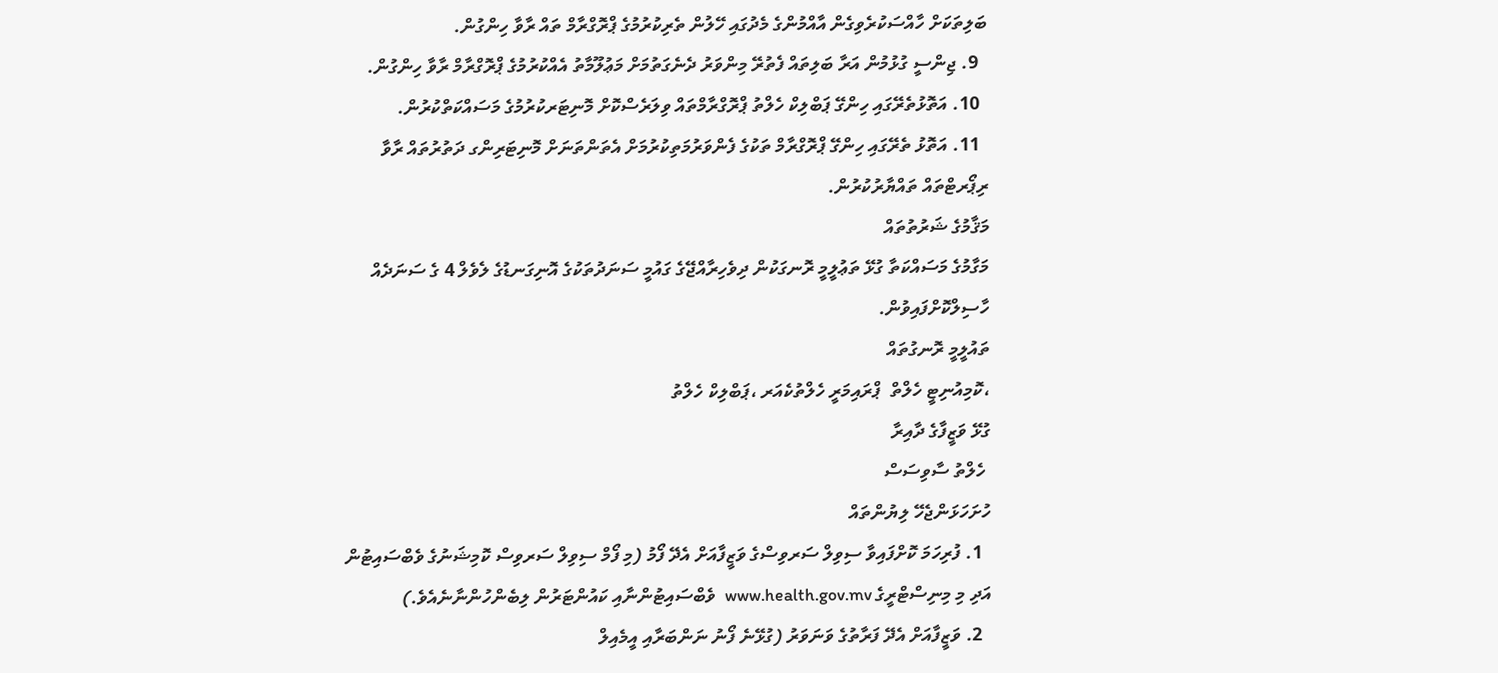ބަލިތަކަށް ހާއްސަކުރެވިގެން އާއްމުންގެ މެދުގައި ހޭލުން ތެރިކުރުމުގެ ޕްރޮގްރާމް ތައް ރާވާ ހިންގުން.
  9. ޖިންސީ ގުޅުމުން އަރާ ބަލިތައް ފެތުރޭ މިންވަރު ދެނެގަތުމަށް މަޢުލޫމާތު އެއްކުރުމުގެ ޕްރޮގްރާމް ރާވާ ހިންގުން.
  10. އަތޮޅުތެރޭގައި ހިންގޭ ޕަބްލިކް ހެލްތު ޕްރޮގްރާމްތައް ވިލަރެސްކޮށް މޮނިޓަރކުރުމުގެ މަސައްކަތްކުރުން.
  11. އަތޮޅު ތެރޭގައި ހިންގޭ ޕްރޮގްރާމް ތަކުގެ ފެންވަރުމަތިކުރުމަށް އެތަންތަނަށް މޮނިޓަރިންގ ދަތުރުތައް ރާވާ ރިޕޯރޓްތައް ތައްޔާރުކުރުން.
މަޤާމުގެ ޝަރުތުތައް
މަގާމުގެ މަސައްކަތާ ގުޅޭ ތަޢުލީމީ ރޮނގަކުން ދިވެހިރާއްޖޭގެ ގައުމީ ސަނަދުތަކުގެ އޮނިގަނޑުގެ ލެވެލް 4 ގެ ސަނަދެއް ހާސިލްކޮށްފައިވުން.
ތައުލީމީ ރޮނގުތައް
،ކޮމިއުނިޓީ ހެލްތް  ޕްރައިމަރީ ހެލްތުކެއަރ ،ޕަބްލިކް ހެލްތު
ގުޅޭ ވަޒީފާގެ ދާއިރާ
 ހެލްތު ސާވިސަސް
ހުށަހަޅަންޖެހޭ ލިޔުންތައް
  1. ފުރިހަމަ ކޮށްފައިވާ ސިވިލް ސަރވިސްގެ ވަޒީފާއަށް އެދޭ ފޯމު (މި ފޯމް ސިވިލް ސަރވިސް ކޮމިޝަނުގެ ވެބްސައިޓުން އަދި މި މިނިސްޓްރީގެ www.health.gov.mv  ވެބްސައިޓުންނާއި ކައުންޓަރުން ލިބެންހުންނާނެއެވެ.)
  2. ވަޒީފާއަށް އެދޭ ފަރާތުގެ ވަނަވަރު (ގުޅޭނެ ފޯނު ނަންބަރާއި އީމެއިލް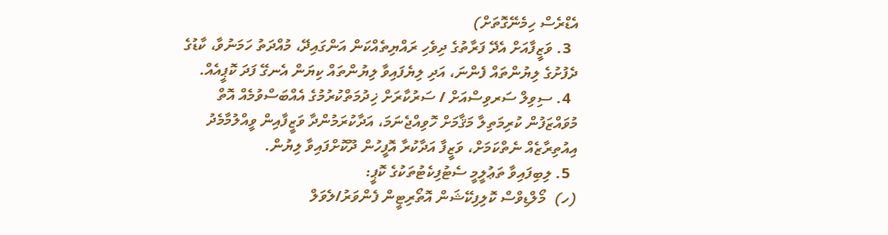އެޑްރެސް ހިމެނޭގޮތަށް)
  3. ވަޒީފާއަށް އެދޭ ފަރާތުގެ ދިވެހި ރައްޔިތެއްކަން އަންގައިދޭ، މުއްދަތު ހަމަނުވާ، ކާޑުގެ ދެފުށުގެ ލިޔުންތައް ފެންނަ، އަދި ލިޔެފައިވާ ލިޔުންތައް ކިޔަން އެނގޭ ފަދަ ކޮޕީއެއް.
  4. ސިވިލް ސަރވިސްއަށް / ސަރުކާރަށް ޚިދުމަތްކުރުމުގެ އެއްބަސްވުމެއް އޮތް މުވައްޒަފުން ކުރިމަތިލާ މަޤާމަށް ހޮވިއްޖެނަމަ، އަދާކުރަމުންދާ ވަޒީފާއިން ވީއްލުމާމެދު އިއުތިރާޒެއް ނެތްކަމަށް، ވަޒީފާ އަދާކުރާ އޮފީހުން ދޫކޮށްފައިވާ ލިޔުން.
  5. ލިބިފައިވާ ތަޢުލީމީ ސެޓުފިކެޓުތަކުގެ ކޮޕީ:
(ހ)  މޯލްޑިވްސް ކޮލިފިކޭޝަން އޮތޯރިޓީން ފެންވަރު/ލެވަލް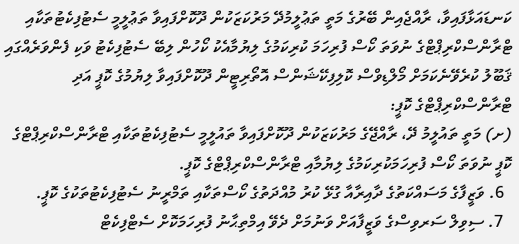ކަނޑައަޅާފައިވާ، ރާއްޖެއިން ބޭރުގެ މަތީ ތަޢުލީމުދޭ މަރުކަޒަކުން ދޫކޮށްފައިވާ ތަޢުލީމީ ސެޓުފިކެޓުތަކާއި ޓްރާންސްކްރިޕްޓްގެ ނުވަތަ ކޯސް ފުރިހަމަ ކުރިކަމުގެ ލިޔުމާއެކު ކޯހުން ލިބޭ ސެޓުފިކެޓު ވަކި ފެންވަރެއްގައި ޤަބޫލު ކުރެވޭނެކަމަށް މޯލްޑިވްސް ކޮލިފިކޭޝަންސް އޮތޯރިޓީން ދޫކޮށްފައިވާ ލިޔުމުގެ ކޮޕީ އަދި ޓްރާންސްކްރިޕްޓްގެ ކޮޕީ:
(ށ) މަތީ ތައުލީމު ދޭ، ރާއްޖޭގެ މަރުކަޒަކުން ދޫކޮށްފައިވާ ތައުލީމީ ސެޓުފިކެޓުތަކާއި ޓްރާންސްކްރިޕްޓްގެ ކޮޕީ ނުވަތަ ކޯސް ފުރިހަމަކުރިކަމުގެ ލިޔުމާއި ޓްރާންސްކްރިޕްޓްގެ ކޮޕީ.
  6. ވަޒީފާގެ މަސައްކަތުގެ ދާއިރާއާ ގުޅޭ ކުރު މުއްދަތުގެ ކޯސްތަކާއި ތަމްރީނު ސެޓުފިކެޓުތަކުގެ ކޮޕީ.
  7. ސިވިލް ސަރވިސްގެ ވަޒީފާއަށް ވަނުމަށް ދެވޭ އިމްތިޙާނު ފުރިހަމަކޮށް ސެޓްފިކެޓް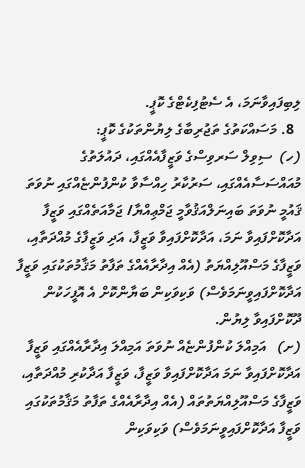ލިބިފައިވާނަމަ، އެ ސެޓުފިކެޓްގެ ކޮޕީ.
  8. މަސައްކަތުގެ ތަޖުރިބާގެ ލިޔުންތަކުގެ ކޮޕީ:
(ހ)  ސިވިލް ސަރވިސްގެ ވަޒީފާއެއްގައި، ދައުލަތުގެ މުއައްސަސާއެއްގައި، ސަރުކާރު ހިއްސާވާ ކުންފުންޏެއްގައި ނުވަތަ ޤައުމީ ނުވަތަ ބައިނަލްއަޤުވާމީ ޖަމްޢިއްޔާ/ ޖަމާއަތެއްގައި ވަޒީފާ އަދާކޮށްފައިވާ ނަމަ، އަދާކޮށްފައިވާ ވަޒީފާ، އަދި ވަޒީފާގެ މުއްދަތާއި، ވަޒީފާގެ މަސްއޫލިއްޔަތު (އެއް އިދާރާއެއްގެ ތަފާތު މަޤާމުތަކުގައި ވަޒީފާ އަދާކޮށްފައިވީނަމަވެސް) ވަކިވަކިން ބަޔާންކޮށް އެ އޮފީހަކުން ދޫކޮށްފައިވާ ލިޔުން.
(ށ)   އަމިއްލަ ކުންފުންޏެއް ނުވަތަ އަމިއްލަ އިދާރާއެއްގައި ވަޒީފާ އަދާކޮށްފައިވާ ނަމަ އަދާކޮށްފައިވާ ވަޒީފާ، ވަޒީފާ އަދާކުރި މުއްދަތާއި، ވަޒީފާގެ މަސްއޫލިއްޔަތުތައް (އެއް އިދާރާއެއްގެ ތަފާތު މަޤާމުތަކުގައި ވަޒީފާ އަދާކޮށްފައިވީނަމަވެސް) ވަކިވަކިން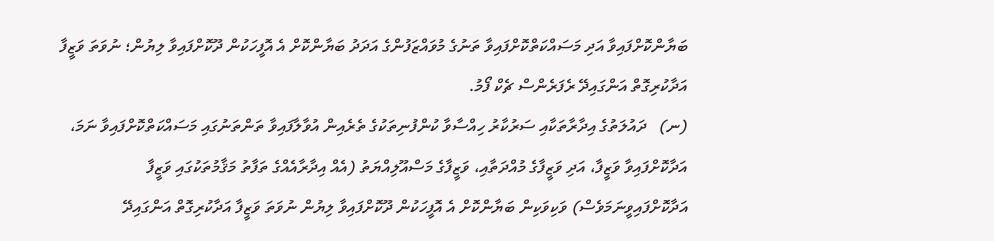ބަޔާންކޮށްފައިވާ އަދި މަސައްކަތްކޮށްފައިވާ ތަނުގެ މުވައްޒަފުންގެ އަދަދު ބަޔާންކޮށް އެ އޮފީހަކުން ދޫކޮށްފައިވާ ލިޔުން؛ ނުވަތަ ވަޒީފާ އަދާކުރިގޮތް އަންގައިދޭ ރެފަރެންސް ޗެކް ފޯމު.
(ނ)   ދައުލަތުގެ އިދާރާތަކާއި ސަރުކާރު ހިއްސާވާ ކުންފުނިތަކުގެ ތެރެއިން އުވާލާފައިވާ ތަންތަނުގައި މަސައްކަތްކޮށްފައިވާ ނަމަ،  އަދާކޮށްފައިވާ ވަޒީފާ، އަދި ވަޒީފާގެ މުއްދަތާއި، ވަޒީފާގެ މަސްއޫލިއްޔަތު (އެއް އިދާރާއެއްގެ ތަފާތު މަޤާމުތަކުގައި ވަޒީފާ އަދާކޮށްފައިވީނަމަވެސް) ވަކިވަކިން ބަޔާންކޮށް އެ އޮފީހަކުން ދޫކޮށްފައިވާ ލިޔުން ނުވަތަ ވަޒީފާ އަދާކުރިގޮތް އަންގައިދޭ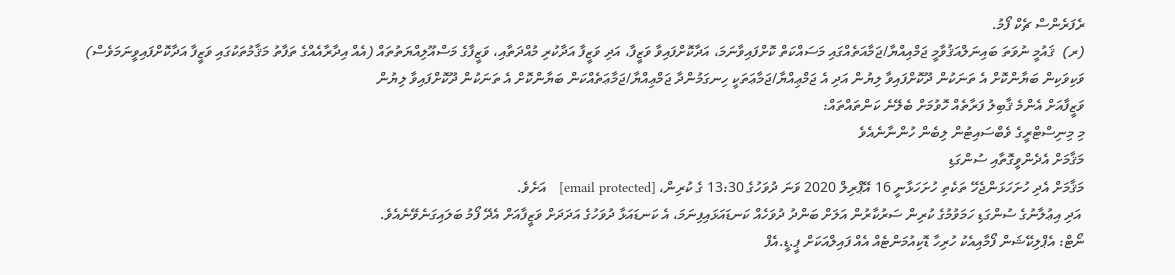ރެފަރެންސް ޗެކް ފޯމު.
(ރ)  ޤައުމީ ނުވަތަ ބައިނަލްއަޤުވާމީ ޖަމްއިއްޔާ/ޖަމާއަތެއްގައި މަސައްކަތް ކޮށްފައިވާނަމަ، އަދާކޮށްފައިވާ ވަޒީފާ، އަދި ވަޒީފާ އަދާކުރި މުއްދަތާއި، ވަޒީފާގެ މަސްއޫލިއްޔަތުތައް (އެއް އިދާރާއެއްގެ ތަފާތު މަޤާމުތަކުގައި ވަޒީފާ އަދާކޮށްފައިވީނަމަވެސް) ވަކިވަކިން ބަޔާންކޮށް އެ ތަނަކުން ދޫކޮށްފައިވާ ލިޔުން އަދި އެ ޖަމްޢިއްޔާ/ޖަމާޢަތަކީ ހިނގަމުންދާ ޖަމްޢިއްޔާ/ޖަމާޢަތެއްކަން ބަޔާންކޮށް އެ ތަނަކުން ދޫކޮށްފައިވާ ލިޔުން
ވަޒީފާއަށް އެންމެ ޤާބިލު ފަރާތެއް ހޮވުމަށް ބެލޭނެ ކަންތައްތައް:
މި މިނިސްޓްރީގެ ވެބްސައިޓުން ލިބެން ހުންނާނެއެވެ
މަޤާމަށް އެދެންވީގޮތާއި ސުންގަޑި
މަޤާމަށް އެދި ހުށަހަޅަންޖެހޭ ތަކެތި ހުށަހަޅާނީ 16 އޭޕްރިލް 2020 ވަނަ ދުވަހުގެ 13:30 ގެ ކުރިން، [email protected]   އަށެވެ.
 އަދި އިޢުލާނުގެ ސުންގަޑި ހަމަވުމުގެ ކުރިން ސަރުކާރުން އަލަށް ބަންދު ދުވަހެއް ކަނޑައަޅައިފިނަމަ، އެ ކަނޑައަޅާ ދުވަހުގެ އަދަދަށް ވަޒީފާއަށް އެދޭ ފޯމު ބަލައިގަނެވޭނެއެވެ.
ނޯޓް: އެޕްލިކޭޝަން ފޯމާއިއެކު ހުރިހާ ޑޮކިއުމަންޓެއް އެއް ފައިލްއަކަށް ޕީ.ޑީ.އެފް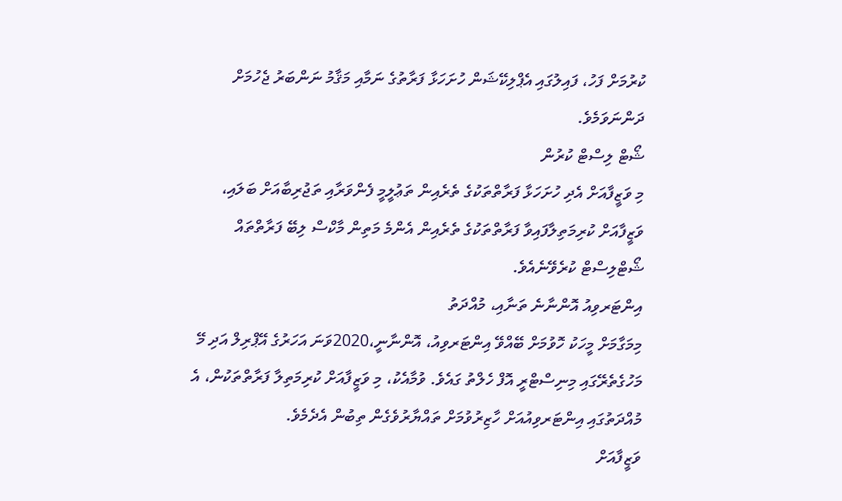ކުރުމަށް ފަހު، ފައިލުގައި އެޕްލިކޭޝަން ހުށަހަޅާ ފަރާތުގެ ނަމާއި މަޤާމު ނަންބަރު ޖެހުމަށް ދަންނަވަމެވެ.
ޝޯޓް ލިސްޓް ކުރުން
މި ވަޒީފާއަށް އެދި ހުށަހަޅާ ފަރާތްތަކުގެ ތެރެއިން ތަޢުލީމީ ފެންވަރާއި ތަޖުރިބާއަށް ބަލައި، ވަޒީފާއަށް ކުރިމަތިލާފައިވާ ފަރާތްތަކުގެ ތެރެއިން އެންމެ މަތިން މާކްސް ލިބޭ ފަރާތްތައް ޝޯޓްލިސްޓް ކުރެވޭނެއެވެ.
އިންޓަރވިއު އޮންނާނެ ތަނާއި، މުއްދަތު
މިމަގާމަށް މީހަކު ހޮވުމަށް ބޭއްވޭ އިންޓަރވިއު، އޮންނާނީ،2020ވަނަ އަހަރުގެ އޭޕްރިލް އަދި މޭ މަހުގެތެރޭގައި މިނިސްޓްރީ އޮފް ހެލްތު ގައެވެ. ވުމާއެކު، މި ވަޒީފާއަށް ކުރިމަތިލާ ފަރާތްތަކުން، އެ މުއްދަތުގައި އިންޓަރވިއުއަށް ހާޒިރުވުމަށް ތައްޔާރުވެގެން ތިބުން އެދެމެވެ.
ވަޒީފާއަށް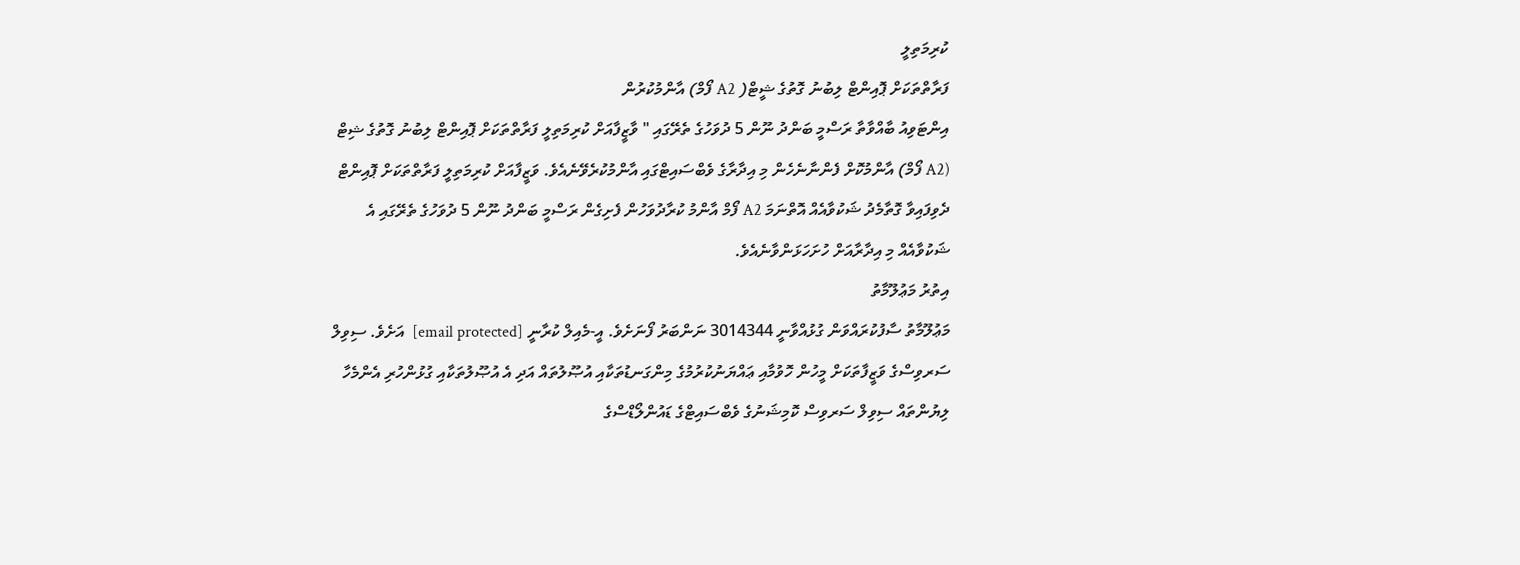ކުރިމަތިލީ
ފަރާތްތަކަށް ޕޮއިންޓް ލިބުނު ގޮތުގެ ޝީޓް( A2 ފޯމް) އާންމުކުރުން
އިންޓަވިއު ބާއްވާތާ ރަސްމީ ބަންދު ނޫން 5 ދުވަހުގެ ތެރޭގައި " ވާޒީފާއަށް ކުރިމަތިލީ ފަރާތްތަކަށް ޕޮއިންޓް ލިބުނު ގޮތުގެ ޝިޓް (A2 ފޯމް) އާންމުކޮށް ފެންނާނެހެން މި އިދާރާގެ ވެބްސައިޓްގައި އާންމުކުރެވޭނެއެވެ. ވަޒީފާއަށް ކުރިމަތިލީ ފަރާތްތަކަށް ޕޮއިންޓް ދެވިފައިވާ ގޮތާމެދު ޝަކުވާއެއް އޮތްނަމަ A2 ފޯމް އާންމު ކުރާދުވަހުން ފެށިގެން ރަސްމީ ބަންދު ނޫން 5 ދުވަހުގެ ތެރޭގައި އެ ޝަކުވާއެއް މި އިދާރާއަށް ހުށަހަޅަންވާނެއެވެ.
އިތުރު މަޢުލޫމާތު
މަޢުލޫމާތު ސާފުކުރައްވަން ގުޅުއްވާނީ 3014344 ނަންބަރު ފޯނަށެވެ. އީ-މެއިލް ކުރާނީ [email protected]  އަށެވެ. ސިވިލް ސަރވިސްގެ ވަޒީފާތަކަށް މީހުން ހޮވުމާއި ޢައްޔަނުކުރުމުގެ މިންގަނޑުތަކާއި އުޞޫލުތައް އަދި އެ އުޞޫލުތަކާއި ގުޅުންހުރި އެންމެހާ ލިޔުންތައް ސިވިލް ސަރވިސް ކޮމިޝަނުގެ ވެބްސައިޓްގެ ޑައުންލޯޑްސްގެ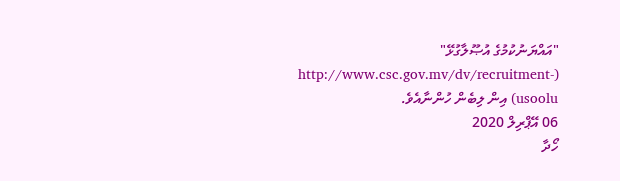"އައްޔަނުކުމުގެ އުޞޫލާގުޅޭ" (http://www.csc.gov.mv/dv/recruitment-usoolu) އިން ލިބެން ހުންނާއެވެ.
06 އޭޕްރިލް 2020
ހޯދާ